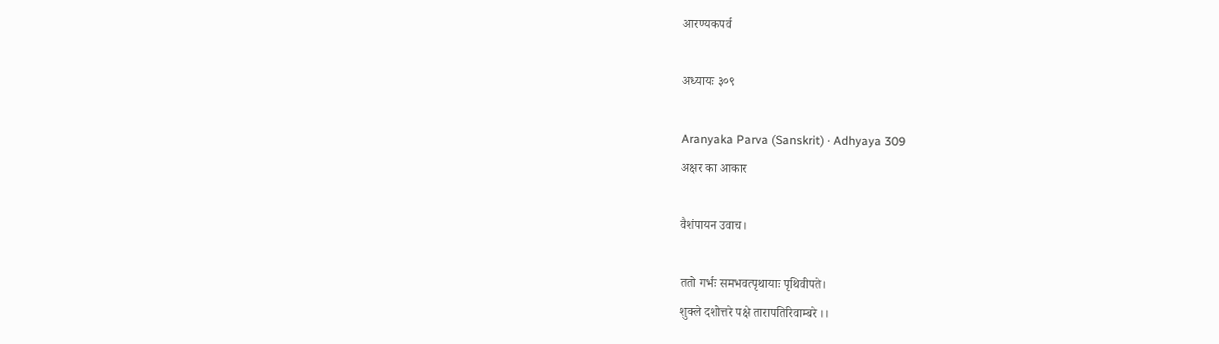आरण्यकपर्व

अध्यायः ३०९

Aranyaka Parva (Sanskrit) · Adhyaya 309
अक्षर का आकार

वैशंपायन उवाच।

ततो गर्भः समभवत्पृथायाः पृथिवीपते।
शुक्ले दशोत्तरे पक्षे तारापतिरिवाम्बरे ।।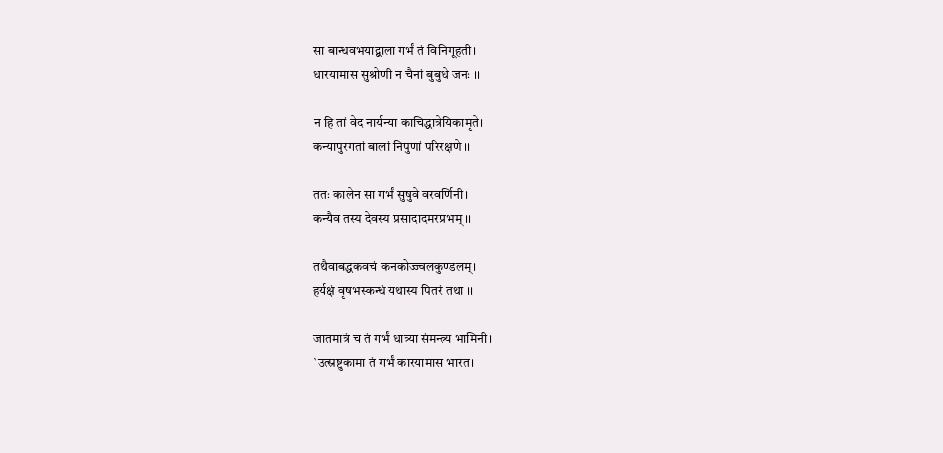सा बान्धवभयाद्बाला गर्भं तं विनिगूहती।
धारयामास सुश्रोणी न चैनां बुबुधे जनः ।।

न हि तां वेद नार्यन्या काचिद्धात्रेयिकामृते।
कन्यापुरगतां बालां निपुणां परिरक्षणे ।।

ततः कालेन सा गर्भं सुषुवे वरवर्णिनी।
कन्यैव तस्य देवस्य प्रसादादमरप्रभम् ।।

तथैवाबद्धकवचं कनकोज्ज्वलकुण्डलम्।
हर्यक्षं वृषभस्कन्धं यथास्य पितरं तथा ।।

जातमात्रं च तं गर्भं धात्र्या संमन्त्र्य भामिनी।
`उत्स्रष्टुकामा तं गर्भं कारयामास भारत।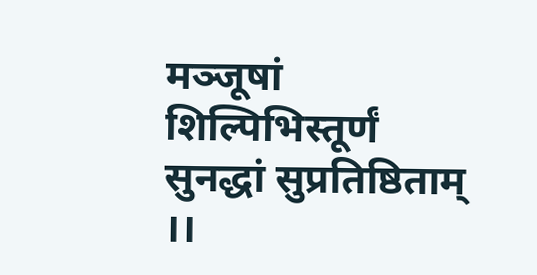मञ्जूषां शिल्पिभिस्तूर्णं सुनद्धां सुप्रतिष्ठिताम् ।।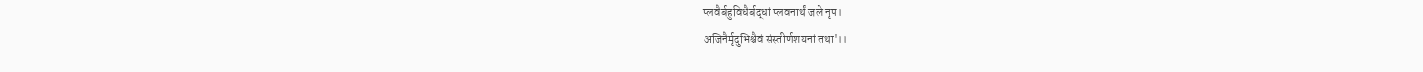प्लवैर्बहुविधैर्बद्धां प्लवनार्थं जले नृप।
अजिनैर्मृदुभिश्चैवं संस्तीर्णशयनां तथा'।।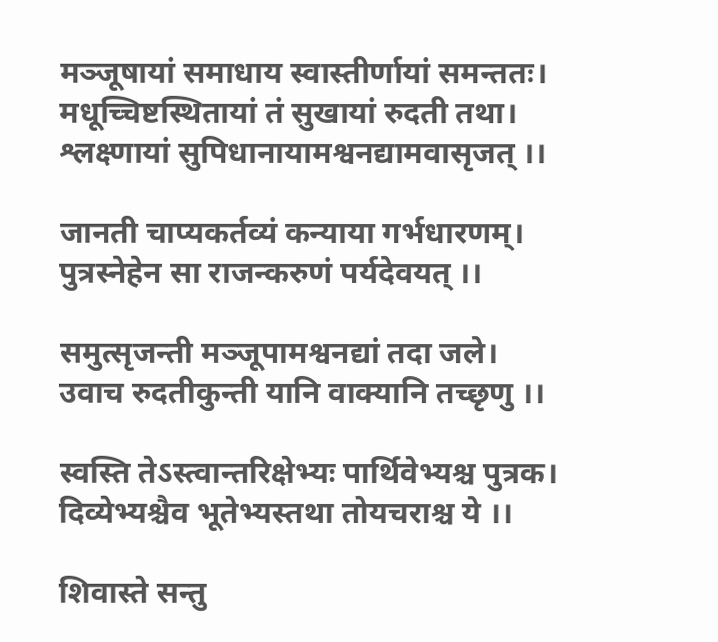मञ्जूषायां समाधाय स्वास्तीर्णायां समन्ततः।
मधूच्चिष्टस्थितायां तं सुखायां रुदती तथा।
श्लक्ष्णायां सुपिधानायामश्वनद्यामवासृजत् ।।

जानती चाप्यकर्तव्यं कन्याया गर्भधारणम्।
पुत्रस्नेहेन सा राजन्करुणं पर्यदेवयत् ।।

समुत्सृजन्ती मञ्जूपामश्वनद्यां तदा जले।
उवाच रुदतीकुन्ती यानि वाक्यानि तच्छृणु ।।

स्वस्ति तेऽस्त्वान्तरिक्षेभ्यः पार्थिवेभ्यश्च पुत्रक।
दिव्येभ्यश्चैव भूतेभ्यस्तथा तोयचराश्च ये ।।

शिवास्ते सन्तु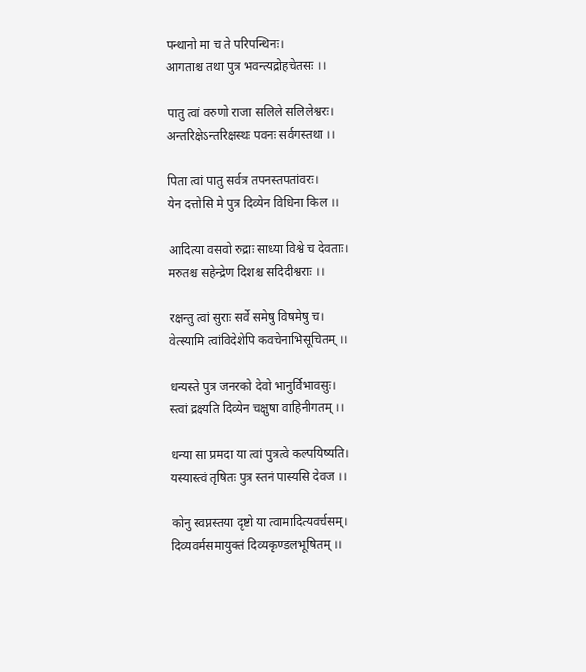पन्थानो मा च ते परिपन्थिनः।
आगताश्च तथा पुत्र भवन्त्यद्रोहचेतसः ।।

पातु त्वां वरुणो राजा सलिले सलिलेश्वरः।
अन्तरिक्षेऽन्तरिक्षस्थः पवनः सर्वगस्तथा ।।

पिता त्वां पातु सर्वत्र तपनस्तपतांवरः।
येन दत्तोसि मे पुत्र दिव्येन विधिना किल ।।

आदित्या वसवो रुद्राः साध्या विश्वे च देवताः।
मरुतश्च सहेन्द्रेण दिशश्च सदिदीश्वराः ।।

रक्षन्तु त्वां सुराः सर्वे समेषु विषमेषु च।
वेत्स्यामि त्वांविदेशेपि कवचेनाभिसूचितम् ।।

धन्यस्ते पुत्र जनरको देवो भानुर्विभावसुः।
स्त्वां द्रक्ष्यति दिव्येन चक्षुषा वाहिनीगतम् ।।

धन्या सा प्रमदा या त्वां पुत्रत्वे कल्पयिष्यति।
यस्यास्त्वं तृषितः पुत्र स्तनं पास्यसि देवज ।।

कोनु स्वप्नस्तया दृष्टो या त्वामादित्यवर्चसम्।
दिव्यवर्मसमायुक्तं दिव्यकृण्डलभूषितम् ।।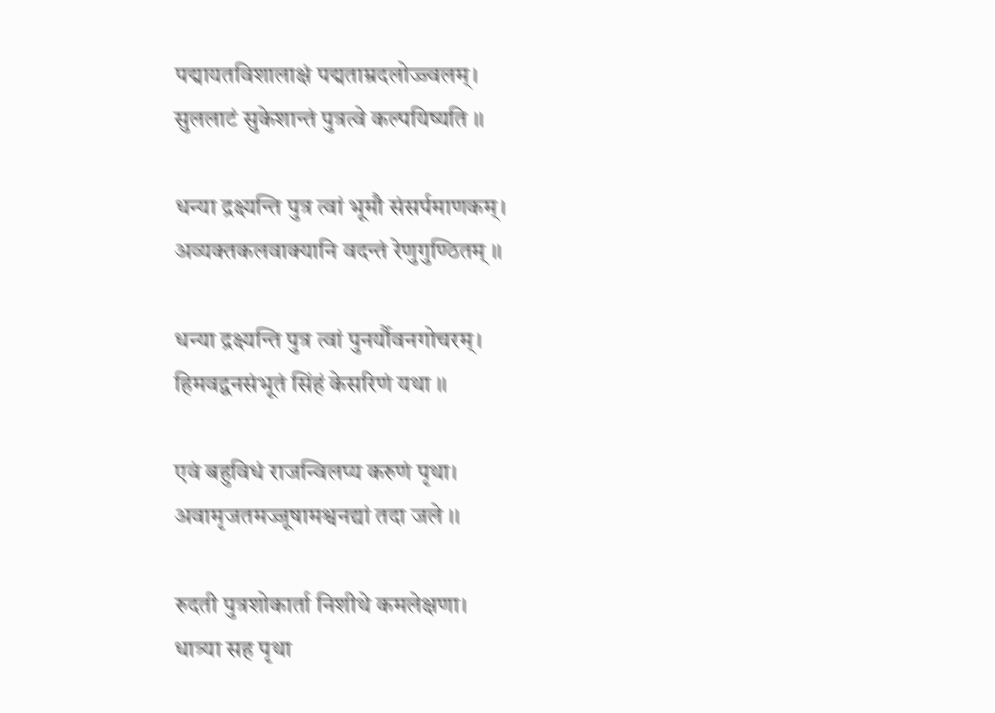पद्मायतविशालाक्षं पद्मताम्रदलोज्ज्वलम्।
सुललाटं सुकेशान्तं पुत्रत्वे कल्पयिष्यति ।।

धन्या द्रक्ष्यन्ति पुत्र त्वां भूमौ संसर्पमाणकम्।
अव्यक्तकलवाक्यानि वदन्तं रेणुगुण्ठितम् ।।

धन्या द्रक्ष्यन्ति पुत्र त्वां पुनर्यौवनगोचरम्।
हिमवद्वनसंभूतं सिंहं केसरिणं यथा ।।

एवं बहुविधं राजन्विलप्य करुणं पृथा।
अवामृजतमज्जूषामश्वनद्यां तदा जले ।।

रुदती पुत्रशोकार्ता निशीथे कमलेक्षणा।
धात्र्या सह पृथा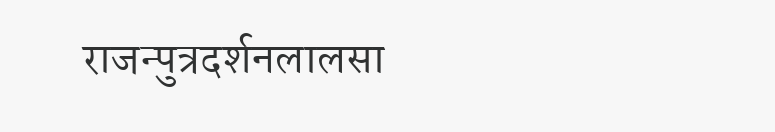राजन्पुत्रदर्शनलालसा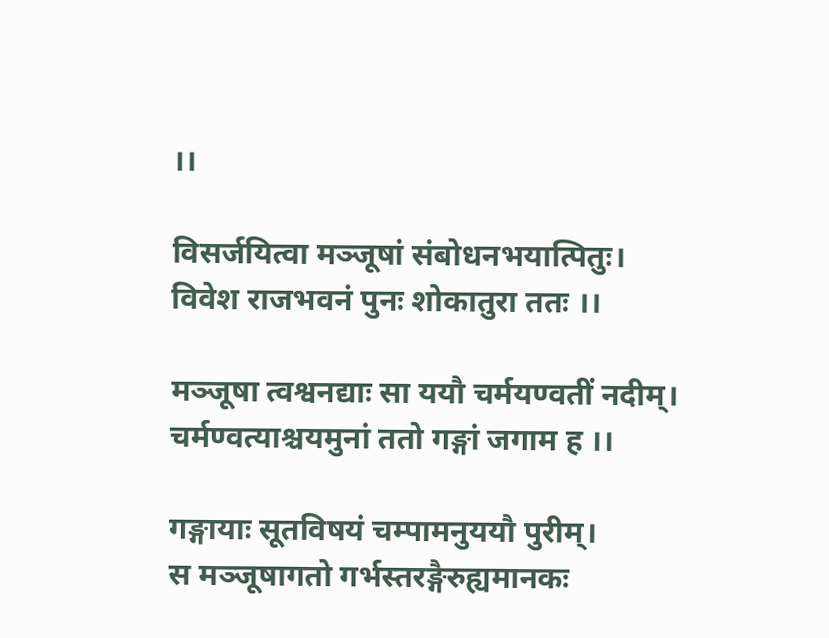।।

विसर्जयित्वा मञ्जूषां संबोधनभयात्पितुः।
विवेश राजभवनं पुनः शोकातुरा ततः ।।

मञ्जूषा त्वश्वनद्याः सा ययौ चर्मयण्वतीं नदीम्।
चर्मण्वत्याश्चयमुनां ततो गङ्गां जगाम ह ।।

गङ्गायाः सूतविषयं चम्पामनुययौ पुरीम्।
स मञ्जूषागतो गर्भस्तरङ्गैरुह्यमानकः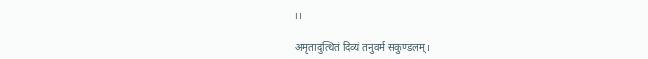।।

अमृतादुत्थितं दिव्यं तनुवर्म सकुण्डलम्।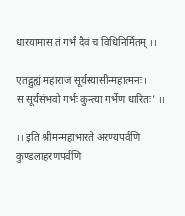धारयामास तं गर्भं दैवं च विधिनिर्मितम् ।।

एतद्गुह्यं महाराज सूर्यस्यासीन्महात्मनः।
स सूर्यसंभवो गर्भः कुन्त्या गर्भेण धारितः' ।।

।। इति श्रीमन्महाभारते अरण्यपर्वणि
कुण्डलाहरणपर्वणि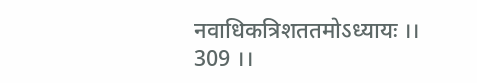नवाधिकत्रिशततमोऽध्यायः ।। 309 ।।